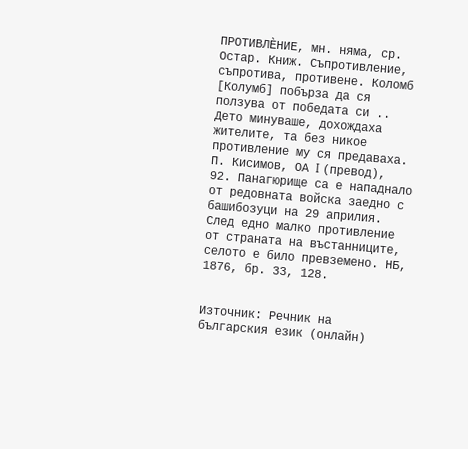ПРОТИВЛЀНИЕ, мн. няма, ср. Остар. Книж. Съпротивление, съпротива, противене. Коломб [Колумб] побърза да ся ползува от победата си .. Дето минуваше, дохождаха жителите, та без никое противление му ся предаваха. П. Кисимов, ОА I (превод), 92. Панагюрище са е нападнало от редовната войска заедно с башибозуци на 29 априлия. След едно малко противление от страната на въстанниците, селото е било превземено. НБ, 1876, бр. 33, 128.


Източник: Речник на българския език (онлайн)